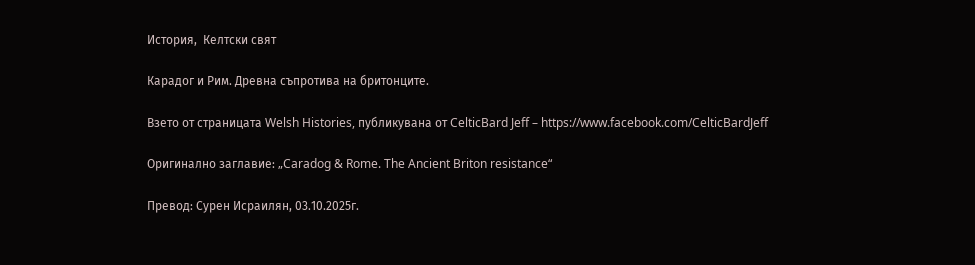История,  Келтски свят

Карадог и Рим. Древна съпротива на бритонците.

Взето от страницата Welsh Histories, публикувана от CelticBard Jeff – https://www.facebook.com/CelticBardJeff

Оригинално заглавие: „Caradog & Rome. The Ancient Briton resistance“

Превод: Сурен Исраилян, 03.10.2025г.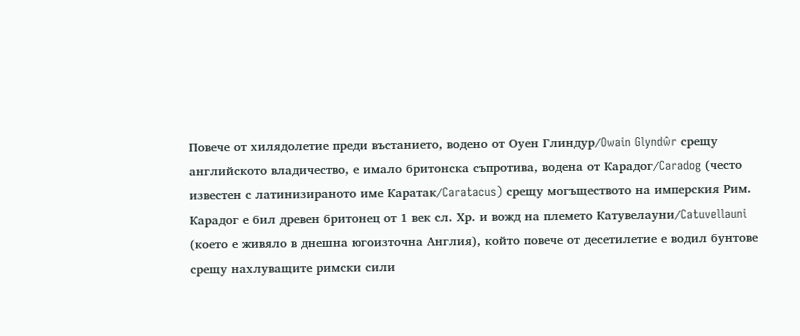Повече от хилядолетие преди въстанието, водено от Оуен Глиндур/Owain Glyndŵr срещу английското владичество, е имало бритонска съпротива, водена от Карадог/Caradog (често известен с латинизираното име Каратак/Caratacus) срещу могъществото на имперския Рим. Карадог е бил древен бритонец от 1 век сл. Хр. и вожд на племето Катувелауни/Catuvellauni (което е живяло в днешна югоизточна Англия), който повече от десетилетие е водил бунтове срещу нахлуващите римски сили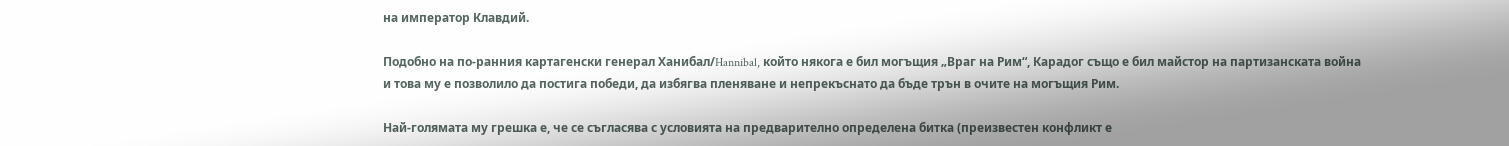на император Клавдий.

Подобно на по-ранния картагенски генерал Ханибал/Hannibal, който някога е бил могъщия „Враг на Рим“, Карадог също е бил майстор на партизанската война и това му е позволило да постига победи, да избягва пленяване и непрекъснато да бъде трън в очите на могъщия Рим.

Най-голямата му грешка е, че се съгласява с условията на предварително определена битка (преизвестен конфликт е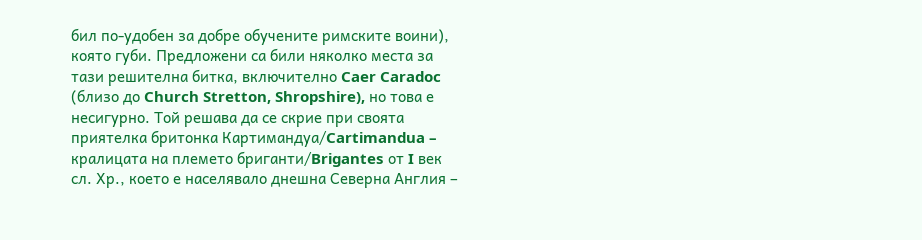бил по-удобен за добре обучените римските воини), която губи. Предложени са били няколко места за тази решителна битка, включително Caer Caradoc (близо до Church Stretton, Shropshire), но това е несигурно. Той решава да се скрие при своята приятелка бритонка Картимандуа/Cartimandua – кралицата на племето бриганти/Brigantes от I век сл. Хр., което е населявало днешна Северна Англия –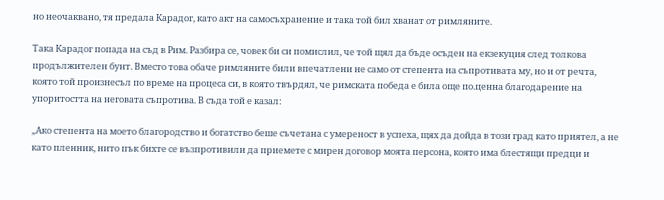но неочаквано, тя предала Карадог, като акт на самосъхранение и така той бил хванат от римляните.

Така Карадог попада на съд в Рим. Разбира се, човек би си помислил, че той щял да бъде осъден на екзекуция след толкова продължителен бунт. Вместо това обаче римляните били впечатлени не само от степента на съпротивата му, но и от речта, която той произнесъл по време на процеса си, в която твърдял, че римската победа е била още по.ценна благодарение на упоритостта на неговата съпротива. В съда той е казал:

„Ако степента на моето благородство и богатство беше съчетана с умереност в успеха, щях да дойда в този град като приятел, а не като пленник, нито пък бихте се възпротивили да приемете с мирен договор моята персона, която има блестящи предци и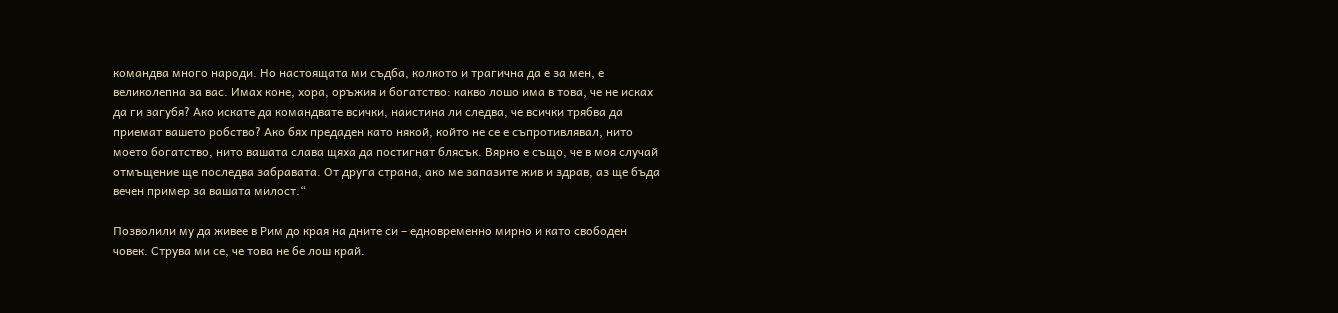командва много народи. Но настоящата ми съдба, колкото и трагична да е за мен, е великолепна за вас. Имах коне, хора, оръжия и богатство: какво лошо има в това, че не исках да ги загубя? Ако искате да командвате всички, наистина ли следва, че всички трябва да приемат вашето робство? Ако бях предаден като някой, който не се е съпротивлявал, нито моето богатство, нито вашата слава щяха да постигнат блясък. Вярно е също, че в моя случай отмъщение ще последва забравата. От друга страна, ако ме запазите жив и здрав, аз ще бъда вечен пример за вашата милост.“

Позволили му да живее в Рим до края на дните си – едновременно мирно и като свободен човек. Струва ми се, че това не бе лош край.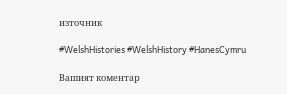източник

#WelshHistories #WelshHistory #HanesCymru

Вашият коментар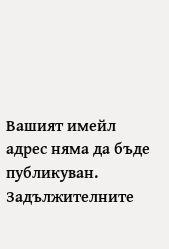Вашият имейл адрес няма да бъде публикуван. Задължителните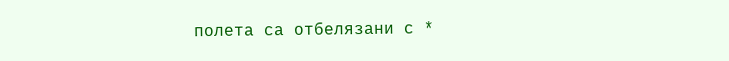полета са отбелязани с *